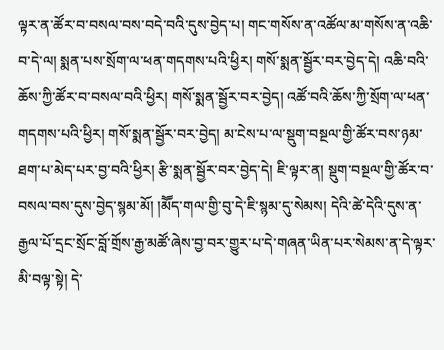ལྟར་ན་ཚོར་བ་བསལ་བས་བདེ་བའི་དུས་བྱེད་པ། གང་གསོས་ན་འཚོལ་མ་གསོས་ན་འཆི་བ་དེ་ལ། སྨན་པས་སྲོག་ལ་ཕན་གདགས་པའི་ཕྱིར། གསོ་སྨན་སྦྱོར་བར་བྱེད་དེ། འཆི་བའི་ཆོས་ཀྱི་ཚོར་བ་བསལ་བའི་ཕྱིར། གསོ་སྨན་སྦྱོར་བར་བྱེད། འཚོ་བའི་ཆོས་ཀྱི་སྲོག་ལ་ཕན་གདགས་པའི་ཕྱིར། གསོ་སྨན་སྦྱོར་བར་བྱེད། མ་ངེས་པ་ལ་སྡུག་བསྔལ་གྱི་ཚོར་བས་ཉམ་ཐག་པ་མེད་པར་བྱ་བའི་ཕྱིར། རྩི་སྨན་སྦྱོར་བར་བྱེད་དེ། ཇི་ལྟར་ན། སྡུག་བསྔལ་གྱི་ཚོར་བ་བསལ་བས་དུས་བྱེད་སྙམ་མོ། །མཽད་གལ་གྱི་བུ་དེ་ཇི་སྙམ་དུ་སེམས། དེའི་ཚེ་དེའི་དུས་ན་རྒྱལ་པོ་དྲང་སྲོང་བློ་གྲོས་རྒྱ་མཚོ་ཞེས་བྱ་བར་གྱུར་པ་དེ་གཞན་ཡིན་པར་སེམས་ན་དེ་ལྟར་མི་བལྟ་སྟེ། དེ་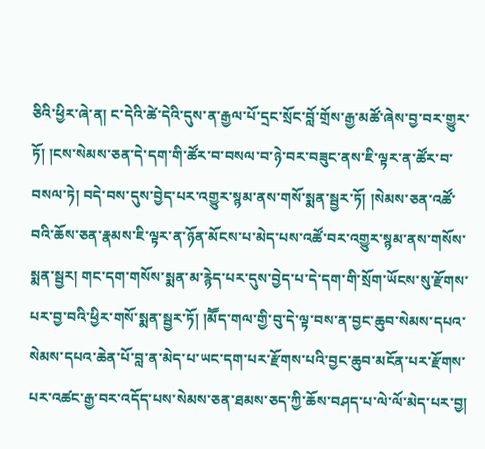ཅིའི་ཕྱིར་ཞེ་ན། ང་དེའི་ཚེ་དེའི་དུས་ན་རྒྱལ་པོ་དྲང་སྲོང་བློ་གྲོས་རྒྱ་མཚོ་ཞེས་བྱ་བར་གྱུར་ཏོ། །ངས་སེམས་ཅན་དེ་དག་གི་ཚོར་བ་བསལ་བ་ཉེ་བར་བཟུང་ནས་ཇི་ལྟར་ན་ཚོར་བ་བསལ་ཏེ། བདེ་བས་དུས་བྱེད་པར་འགྱུར་སྙམ་ནས་གསོ་སྨན་སྦྱར་ཏོ། །སེམས་ཅན་འཚོ་བའི་ཆོས་ཅན་རྣམས་ཇི་ལྟར་ན་ཉོན་མོངས་པ་མེད་པས་འཚོ་བར་འགྱུར་སྙམ་ནས་གསོས་སྨན་སྦྱར། གང་དག་གསོས་སྨན་མ་རྙེད་པར་དུས་བྱེད་པ་དེ་དག་གི་སྲོག་ཡོངས་སུ་རྫོགས་པར་བྱ་བའི་ཕྱིར་གསོ་སྨན་སྦྱར་ཏོ། །མཽད་གལ་གྱི་བུ་དེ་ལྟ་བས་ན་བྱང་ཆུབ་སེམས་དཔའ་སེམས་དཔའ་ཆེན་པོ་བླ་ན་མེད་པ་ཡང་དག་པར་རྫོགས་པའི་བྱང་ཆུབ་མངོན་པར་རྫོགས་པར་འཚང་རྒྱ་བར་འདོད་པས་སེམས་ཅན་ཐམས་ཅད་ཀྱི་ཆོས་བཤད་པ་ལེ་ལོ་མེད་པར་བྱ།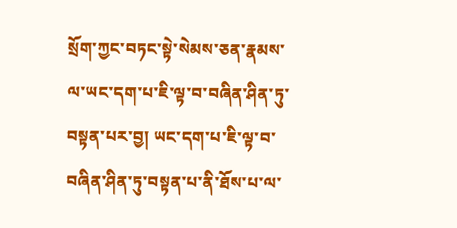སྲོག་ཀྱང་བཏང་སྟེ་སེམས་ཅན་རྣམས་ལ་ཡང་དག་པ་ཇི་ལྟ་བ་བཞིན་ཤིན་ཏུ་བསྟན་པར་བྱ། ཡང་དག་པ་ཇི་ལྟ་བ་བཞིན་ཤིན་ཏུ་བསྟན་པ་ནི་ཐོས་པ་ལ་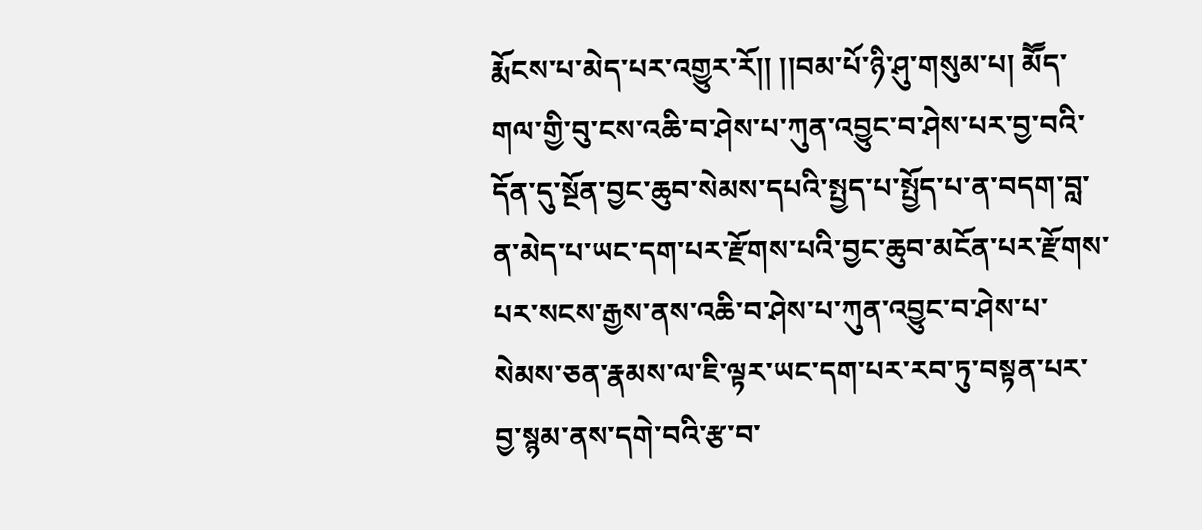རྨོངས་པ་མེད་པར་འགྱུར་རོ།། །།བམ་པོ་ཉི་ཤུ་གསུམ་པ། མཽད་གལ་གྱི་བུ་ངས་འཆི་བ་ཤེས་པ་ཀུན་འབྱུང་བ་ཤེས་པར་བྱ་བའི་དོན་དུ་སྔོན་བྱང་ཆུབ་སེམས་དཔའི་སྤྱད་པ་སྤྱོད་པ་ན་བདག་བླ་ན་མེད་པ་ཡང་དག་པར་རྫོགས་པའི་བྱང་ཆུབ་མངོན་པར་རྫོགས་པར་སངས་རྒྱས་ནས་འཆི་བ་ཤེས་པ་ཀུན་འབྱུང་བ་ཤེས་པ་སེམས་ཅན་རྣམས་ལ་ཇི་ལྟར་ཡང་དག་པར་རབ་ཏུ་བསྟན་པར་བྱ་སྙམ་ནས་དགེ་བའི་རྩ་བ་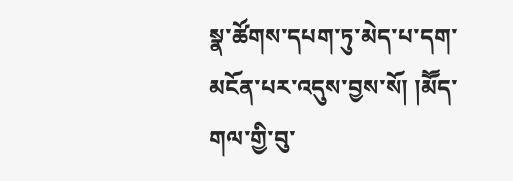སྣ་ཚོགས་དཔག་ཏུ་མེད་པ་དག་མངོན་པར་འདུས་བྱས་སོ། །མཽད་གལ་གྱི་བུ་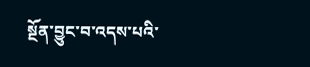སྔོན་བྱུང་བ་འདས་པའི་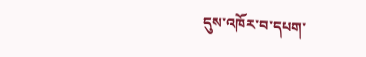དུས་འཁོར་བ་དཔག་